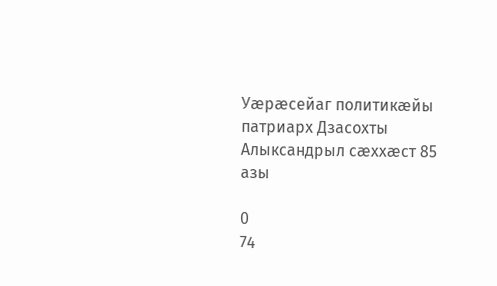Уæрæсейаг политикæйы патриарх Дзасохты Алыксандрыл сæххæст 85 азы

0
74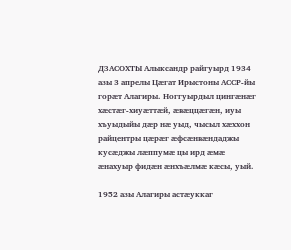ДЗАСОХТЫ Алыксандр райгуырд 1934 азы 3 апрелы Цæгат Ирыстоны АССР-йы горæт Алагиры. Ноггуырдыл цингæнæг хæстæг-хиуæттæй, æвæццæгæн, иуы хъуыдыйы дæр нæ уыд, чысыл хæххон райцентры цæрæг æфсæнвæндаджы кусæджы лæппумæ цы ирд æмæ æнахуыр фидæн æнхъæлмæ кæсы, уый.

1952 азы Алагиры астæуккаг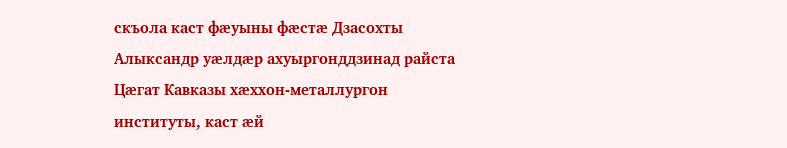скъола каст фæуыны фæстæ Дзасохты Алыксандр уæлдæр ахуыргонддзинад райста Цæгат Кавказы хæххон-металлургон институты, каст æй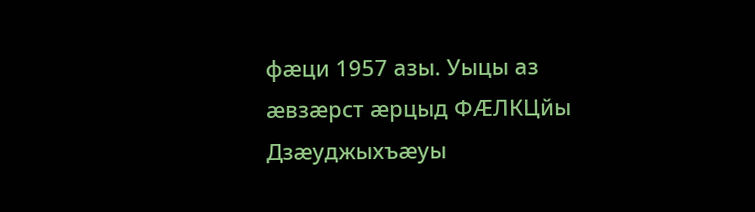фæци 1957 азы. Уыцы аз æвзæрст æрцыд ФÆЛКЦйы Дзæуджыхъæуы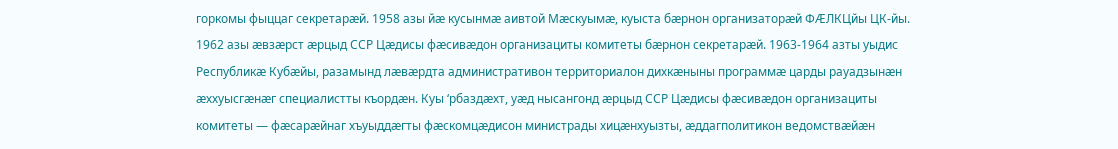горкомы фыццаг секретарæй. 1958 азы йæ кусынмæ аивтой Мæскуымæ, куыста бæрнон организаторæй ФÆЛКЦйы ЦК-йы. 1962 азы æвзæрст æрцыд ССР Цæдисы фæсивæдон организациты комитеты бæрнон секретарæй. 1963-1964 азты уыдис Республикæ Кубæйы, разамынд лæвæрдта административон территориалон дихкæныны программæ царды рауадзынæн æххуысгæнæг специалистты къордæн. Куы ‘рбаздæхт, уæд нысангонд æрцыд ССР Цæдисы фæсивæдон организациты комитеты — фæсарæйнаг хъуыддæгты фæскомцæдисон министрады хицæнхуызты, æддагполитикон ведомствæйæн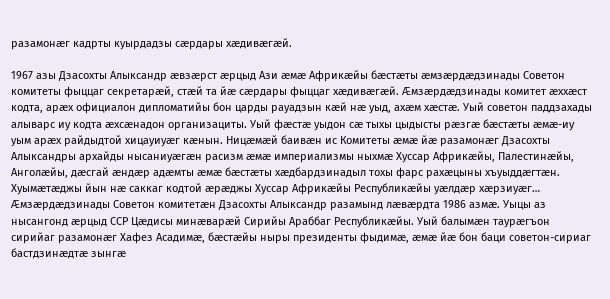разамонæг кадрты куырдадзы сæрдары хæдивæгæй.

1967 азы Дзасохты Алыксандр æвзæрст æрцыд Ази æмæ Африкæйы бæстæты æмзæрдæдзинады Советон комитеты фыццаг секретарæй, стæй та йæ сæрдары фыццаг хæдивæгæй. Æмзæрдæдзинады комитет æххæст кодта, арæх официалон дипломатийы бон царды рауадзын кæй нæ уыд, ахæм хæстæ. Уый советон паддзахады алыварс иу кодта æхсæнадон организациты. Уый фæстæ уыдон сæ тыхы цыдысты рæзгæ бæстæты æмæ-иу уым арæх райдыдтой хицауиуæг кæнын. Ницæмæй баивæн ис Комитеты æмæ йæ разамонæг Дзасохты Алыксандры архайды нысаниуæгæн расизм æмæ империализмы ныхмæ Хуссар Африкæйы, Палестинæйы, Анголæйы, дæсгай æндæр адæмты æмæ бæстæты хæдбардзинадыл тохы фарс рахæцыны хъуыддæгтæн. Хуымæтæджы йын нæ саккаг кодтой æрæджы Хуссар Африкæйы Республикæйы уæлдæр хæрзиуæг… Æмзæрдæдзинады Советон комитетæн Дзасохты Алыксандр разамынд лæвæрдта 1986 азмæ. Уыцы аз нысангонд æрцыд ССР Цæдисы минæварæй Сирийы Араббаг Республикæйы. Уый балымæн таурæгъон сирийаг разамонæг Хафез Асадимæ, бæстæйы ныры президенты фыдимæ, æмæ йæ бон баци советон-сириаг бастдзинæдтæ зынгæ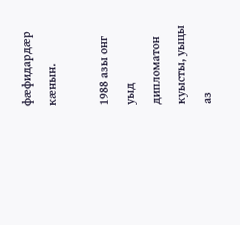фæфидардæр кæнын.

1988 азы онг уыд дипломатон куысты, уыцы аз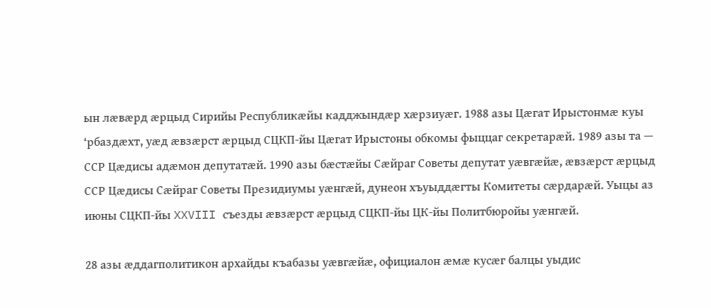ын лæвæрд æрцыд Сирийы Республикæйы кадджындæр хæрзиуæг. 1988 азы Цæгат Ирыстонмæ куы ‘рбаздæхт, уæд æвзæрст æрцыд СЦКП-йы Цæгат Ирыстоны обкомы фыццаг секретарæй. 1989 азы та — ССР Цæдисы адæмон депутатæй. 1990 азы бæстæйы Сæйраг Советы депутат уæвгæйæ, æвзæрст æрцыд ССР Цæдисы Сæйраг Советы Президиумы уæнгæй, дунеон хъуыддæгты Комитеты сæрдарæй. Уыцы аз июны СЦКП-йы XXVIII съезды æвзæрст æрцыд СЦКП-йы ЦК-йы Политбюройы уæнгæй.

28 азы æддагполитикон архайды къабазы уæвгæйæ, официалон æмæ кусæг балцы уыдис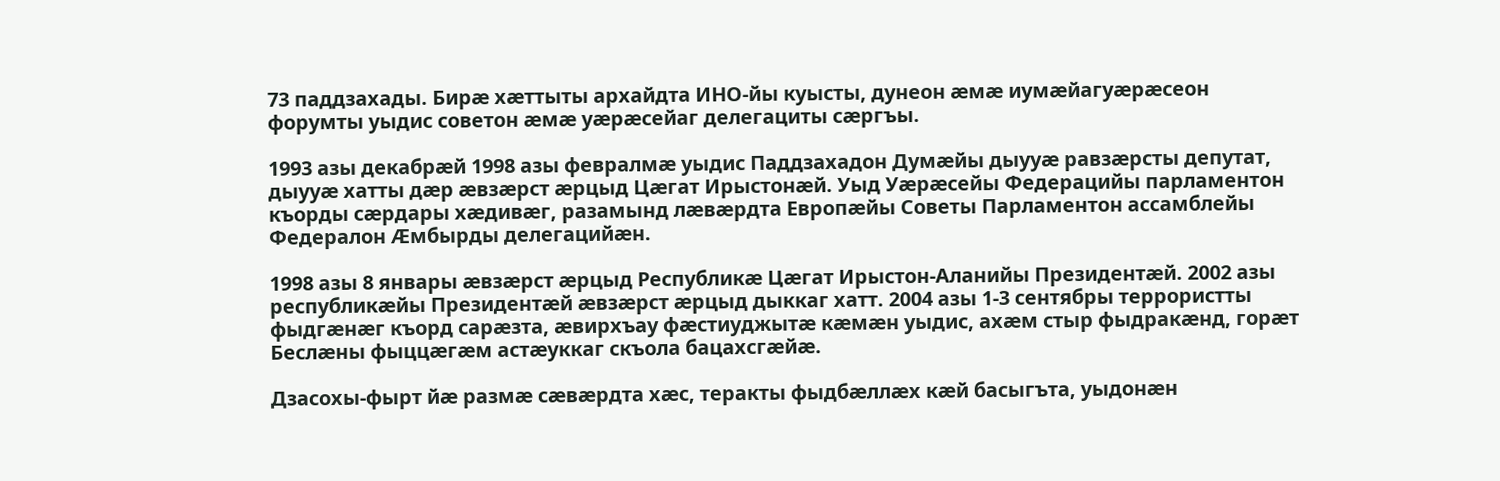73 паддзахады. Бирæ хæттыты архайдта ИНО-йы куысты, дунеон æмæ иумæйагуæрæсеон форумты уыдис советон æмæ уæрæсейаг делегациты сæргъы.

1993 азы декабрæй 1998 азы февралмæ уыдис Паддзахадон Думæйы дыууæ равзæрсты депутат, дыууæ хатты дæр æвзæрст æрцыд Цæгат Ирыстонæй. Уыд Уæрæсейы Федерацийы парламентон къорды сæрдары хæдивæг, разамынд лæвæрдта Европæйы Советы Парламентон ассамблейы Федералон Æмбырды делегацийæн.

1998 азы 8 январы æвзæрст æрцыд Республикæ Цæгат Ирыстон-Аланийы Президентæй. 2002 азы республикæйы Президентæй æвзæрст æрцыд дыккаг хатт. 2004 азы 1-3 сентябры террористты фыдгæнæг къорд сарæзта, æвирхъау фæстиуджытæ кæмæн уыдис, ахæм стыр фыдракæнд, горæт Беслæны фыццæгæм астæуккаг скъола бацахсгæйæ.

Дзасохы-фырт йæ размæ сæвæрдта хæс, теракты фыдбæллæх кæй басыгъта, уыдонæн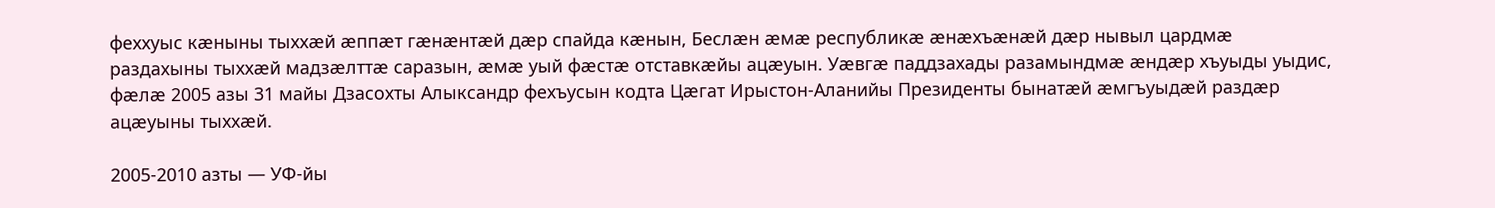феххуыс кæныны тыххæй æппæт гæнæнтæй дæр спайда кæнын, Беслæн æмæ республикæ æнæхъæнæй дæр нывыл цардмæ раздахыны тыххæй мадзæлттæ саразын, æмæ уый фæстæ отставкæйы ацæуын. Уæвгæ паддзахады разамындмæ æндæр хъуыды уыдис, фæлæ 2005 азы 31 майы Дзасохты Алыксандр фехъусын кодта Цæгат Ирыстон-Аланийы Президенты бынатæй æмгъуыдæй раздæр ацæуыны тыххæй.

2005-2010 азты — УФ-йы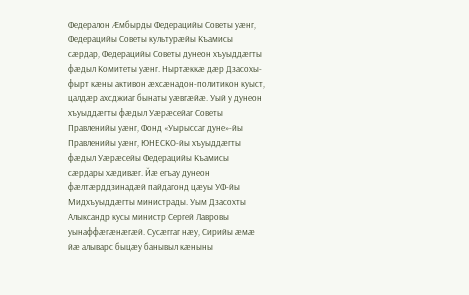Федералон Æмбырды Федерацийы Советы уæнг, Федерацийы Советы культурæйы Къамисы сæрдар, Федерацийы Советы дунеон хъуыддæгты фæдыл Комитеты уæнг. Ныртæккæ дæр Дзасохы-фырт кæны активон æхсæнадон-политикон куыст, цалдæр ахсджиаг бынаты уæвгæйæ. Уый у дунеон хъуыддæгты фæдыл Уæрæсейаг Советы Правленийы уæнг, Фонд «Уырыссаг дуне»-йы Правленийы уæнг, ЮНЕСКО-йы хъуыддæгты фæдыл Уæрæсейы Федерацийы Къамисы сæрдары хæдивæг. Йæ егъау дунеон фæлтæрддзинадæй пайдагонд цæуы УФ-йы Мидхъуыддæгты министрады. Уым Дзасохты Алыксандр кусы министр Сергей Лавровы уынаффæгæнæгæй. Сусæггаг нæу, Сирийы æмæ йæ алыварс быцæу банывыл кæныны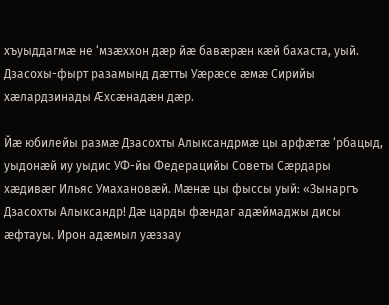хъуыддагмæ не ‘мзæххон дæр йæ бавæрæн кæй бахаста, уый. Дзасохы-фырт разамынд дæтты Уæрæсе æмæ Сирийы хæлардзинады Æхсæнадæн дæр.

Йæ юбилейы размæ Дзасохты Алыксандрмæ цы арфæтæ ‘рбацыд, уыдонæй иу уыдис УФ-йы Федерацийы Советы Сæрдары хæдивæг Ильяс Умахановæй. Мæнæ цы фыссы уый: «Зынаргъ Дзасохты Алыксандр! Дæ царды фæндаг адæймаджы дисы æфтауы. Ирон адæмыл уæззау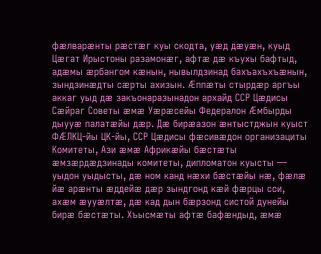фæлварæнты рæстæг куы скодта, уæд дæуæн, куыд Цæгат Ирыстоны разамонæг, афтæ дæ къухы бафтыд, адæмы æрбангом кæнын, нывылдзинад бахъахъхъæнын, зындзинæдты сæрты ахизын. Æппæты стырдæр аргъы аккаг уыд дæ закъонаразынадон архайд ССР Цæдисы Сæйраг Советы æмæ Уæрæсейы Федералон Æмбырды дыууæ палатæйы дæр. Дæ бирæазон æнтыстджын куыст ФÆЛКЦ-йы ЦК-йы, ССР Цæдисы фæсивæдон организациты Комитеты, Ази æмæ Африкæйы бæстæты æмзæрдæдзинады комитеты, дипломатон куысты — уыдон уыдысты, дæ ном канд нæхи бæстæйы нæ, фæлæ йæ арæнты æддейæ дæр зындгонд кæй фæрцы сси, ахæм æууæлтæ, дæ кад дын бæрзонд систой дунейы бирæ бæстæты. Хъысмæты афтæ бафæндыд, æмæ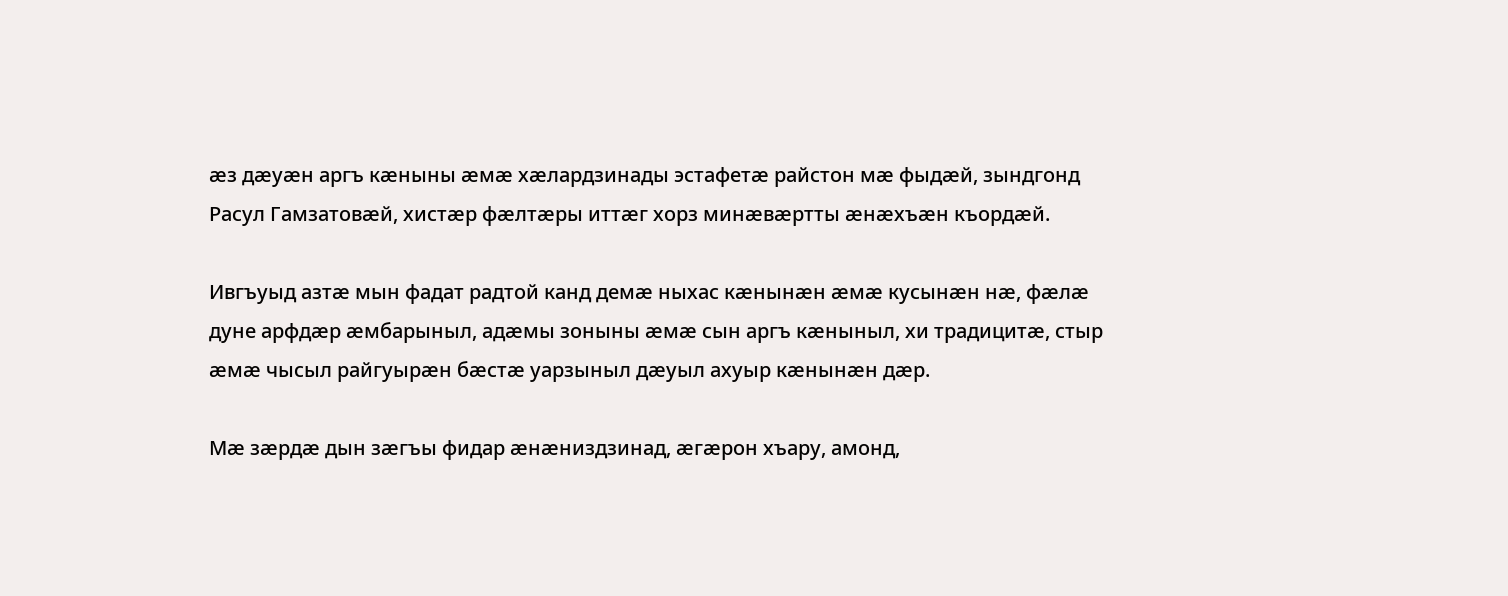æз дæуæн аргъ кæныны æмæ хæлардзинады эстафетæ райстон мæ фыдæй, зындгонд Расул Гамзатовæй, хистæр фæлтæры иттæг хорз минæвæртты æнæхъæн къордæй.

Ивгъуыд азтæ мын фадат радтой канд демæ ныхас кæнынæн æмæ кусынæн нæ, фæлæ дуне арфдæр æмбарыныл, адæмы зоныны æмæ сын аргъ кæныныл, хи традицитæ, стыр æмæ чысыл райгуырæн бæстæ уарзыныл дæуыл ахуыр кæнынæн дæр.

Мæ зæрдæ дын зæгъы фидар æнæниздзинад, æгæрон хъару, амонд,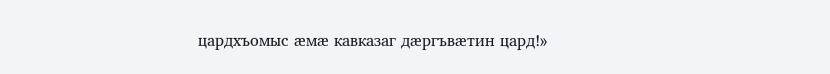цардхъомыс æмæ кавказаг дæргъвæтин цард!»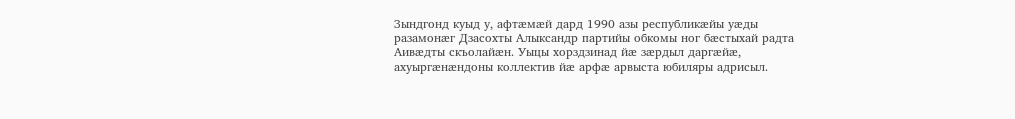Зындгонд куыд у, афтæмæй дард 1990 азы республикæйы уæды разамонæг Дзасохты Алыксандр партийы обкомы ног бæстыхай радта Аивæдты скъолайæн. Уыцы хорздзинад йæ зæрдыл даргæйæ, ахуыргæнæндоны коллектив йæ арфæ арвыста юбиляры адрисыл.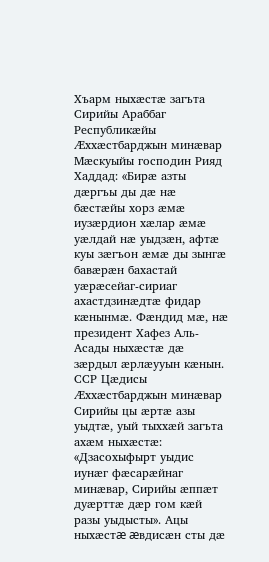Хъарм ныхæстæ загъта Сирийы Араббаг Республикæйы Æххæстбарджын минæвар Мæскуыйы господин Рияд Хаддад: «Бирæ азты дæргъы ды дæ нæ бæстæйы хорз æмæ иузæрдион хæлар æмæ уæлдай нæ уыдзæн, афтæ куы зæгъон æмæ ды зынгæ бавæрæн бахастай уæрæсейаг-сириаг ахастдзинæдтæ фидар кæнынмæ. Фæндид мæ, нæ президент Хафез Аль-Асады ныхæстæ дæ зæрдыл æрлæууын кæнын. ССР Цæдисы Æххæстбарджын минæвар Сирийы цы æртæ азы уыдтæ, уый тыххæй загъта ахæм ныхæстæ: «Дзасохыфырт уыдис иунæг фæсарæйнаг минæвар, Сирийы æппæт дуæрттæ дæр гом кæй разы уыдысты». Ацы ныхæстæ æвдисæн сты дæ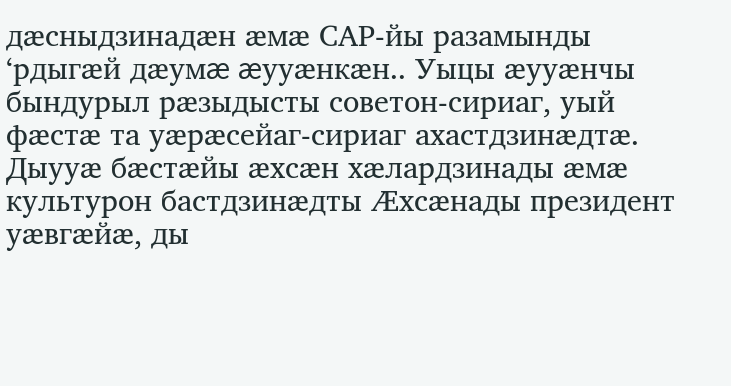дæсныдзинадæн æмæ САР-йы разамынды ‘рдыгæй дæумæ æууæнкæн.. Уыцы æууæнчы бындурыл рæзыдысты советон-сириаг, уый фæстæ та уæрæсейаг-сириаг ахастдзинæдтæ. Дыууæ бæстæйы æхсæн хæлардзинады æмæ культурон бастдзинæдты Æхсæнады президент уæвгæйæ, ды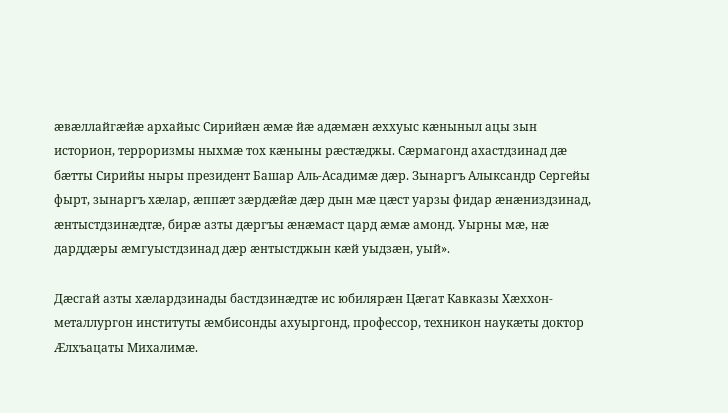æвæллайгæйæ архайыс Сирийæн æмæ йæ адæмæн æххуыс кæныныл ацы зын историон, терроризмы ныхмæ тох кæныны рæстæджы. Сæрмагонд ахастдзинад дæ бæтты Сирийы ныры президент Башар Аль-Асадимæ дæр. Зынаргъ Алыксандр Сергейы фырт, зынаргъ хæлар, æппæт зæрдæйæ дæр дын мæ цæст уарзы фидар æнæниздзинад, æнтыстдзинæдтæ, бирæ азты дæргъы æнæмаст цард æмæ амонд. Уырны мæ, нæ дарддæры æмгуыстдзинад дæр æнтыстджын кæй уыдзæн, уый».

Дæсгай азты хæлардзинады бастдзинæдтæ ис юбилярæн Цæгат Кавказы Хæххон-металлургон институты æмбисонды ахуыргонд, профессор, техникон наукæты доктор Æлхъацаты Михалимæ.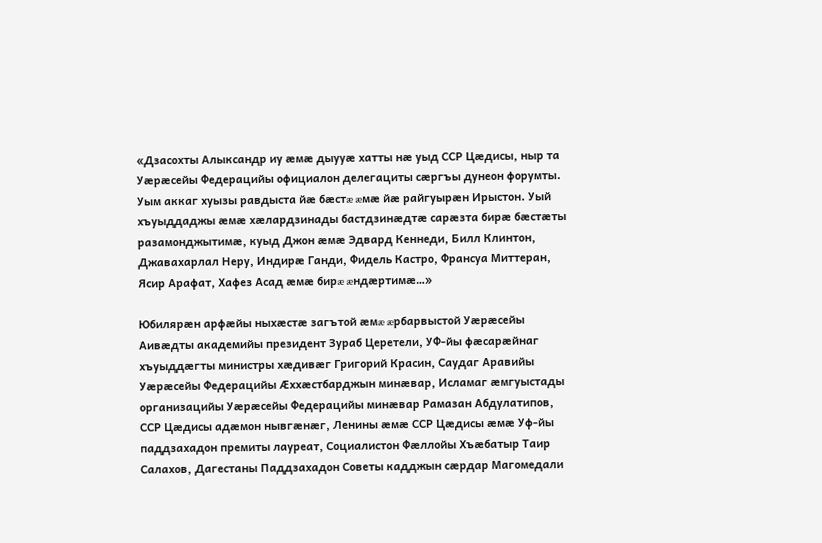«Дзасохты Алыксандр иу æмæ дыууæ хатты нæ уыд ССР Цæдисы, ныр та Уæрæсейы Федерацийы официалон делегациты сæргъы дунеон форумты. Уым аккаг хуызы равдыста йæ бæстæ æмæ йæ райгуырæн Ирыстон. Уый хъуыддаджы æмæ хæлардзинады бастдзинæдтæ сарæзта бирæ бæстæты разамонджытимæ, куыд Джон æмæ Эдвард Кеннеди, Билл Клинтон, Джавахарлал Неру, Индирæ Ганди, Фидель Кастро, Франсуа Миттеран, Ясир Арафат, Хафез Асад æмæ бирæ æндæртимæ…»

Юбилярæн арфæйы ныхæстæ загътой æмæ æрбарвыстой Уæрæсейы Аивæдты академийы президент Зураб Церетели, УФ-йы фæсарæйнаг хъуыддæгты министры хæдивæг Григорий Красин, Саудаг Аравийы Уæрæсейы Федерацийы Æххæстбарджын минæвар, Исламаг æмгуыстады организацийы Уæрæсейы Федерацийы минæвар Рамазан Абдулатипов, ССР Цæдисы адæмон нывгæнæг, Ленины æмæ ССР Цæдисы æмæ Уф-йы паддзахадон премиты лауреат, Социалистон Фæллойы Хъæбатыр Таир Салахов, Дагестаны Паддзахадон Советы кадджын сæрдар Магомедали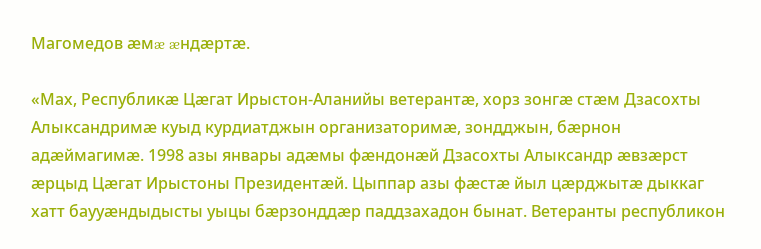Магомедов æмæ æндæртæ.

«Мах, Республикæ Цæгат Ирыстон-Аланийы ветерантæ, хорз зонгæ стæм Дзасохты Алыксандримæ куыд курдиатджын организаторимæ, зондджын, бæрнон адæймагимæ. 1998 азы январы адæмы фæндонæй Дзасохты Алыксандр æвзæрст æрцыд Цæгат Ирыстоны Президентæй. Цыппар азы фæстæ йыл цæрджытæ дыккаг хатт баууæндыдысты уыцы бæрзонддæр паддзахадон бынат. Ветеранты республикон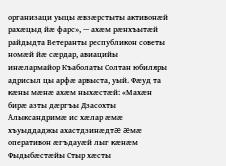организаци уыцы æвзæрстыты активонæй рахæцыд йæ фарс», — ахæм рæнхъытæй райдыдта Ветеранты республикон советы номæй йæ сæрдар, авиацийы инæлармайор Къаболаты Солтан юбиляры адрисыл цы арфæ арвыста, уый. Фæуд та кæны мæнæ ахæм ныхæстæй: «Махæн бирæ азты дæргъы Дзасохты Алыксандримæ ис хæлар æмæ хъуыддаджы ахастдзинæдтæ æмæ оперативон æгъдауæй лыг кæнæм Фыдыбæстæйы Стыр хæсты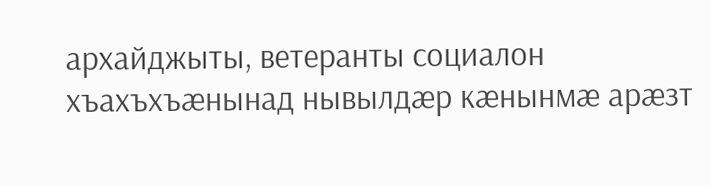архайджыты, ветеранты социалон хъахъхъæнынад нывылдæр кæнынмæ арæзт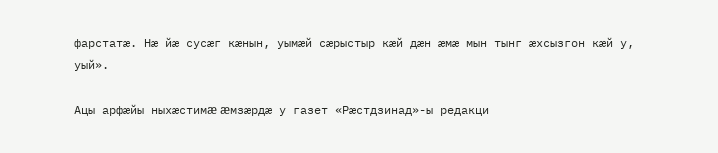фарстатæ. Нæ йæ сусæг кæнын, уымæй сæрыстыр кæй дæн æмæ мын тынг æхсызгон кæй у, уый».

Ацы арфæйы ныхæстимæ æмзæрдæ у газет «Рæстдзинад»-ы редакци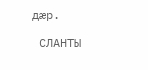дæр.

 СЛАНТЫ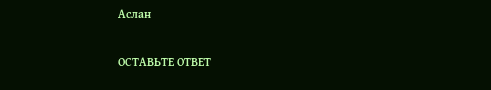Аслан

ОСТАВЬТЕ ОТВЕТ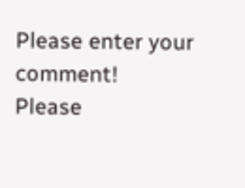Please enter your comment!
Please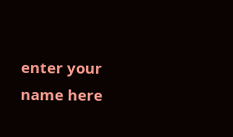enter your name here